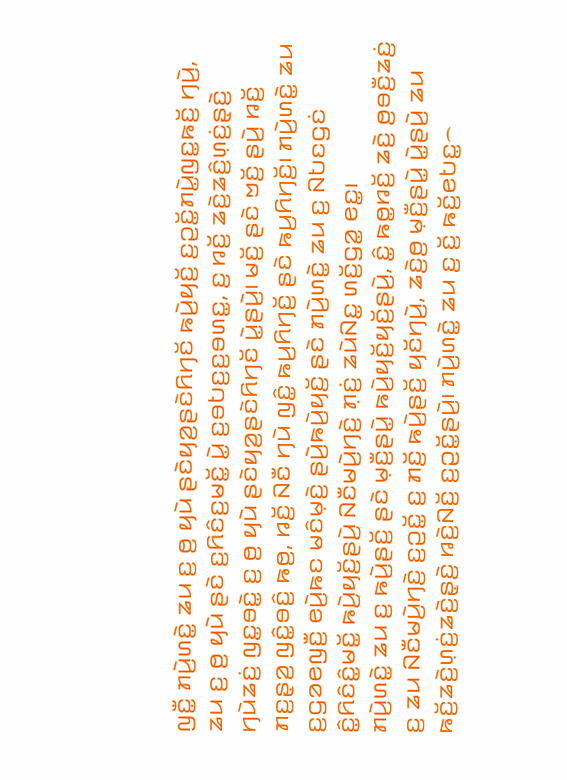ꤜꤢꤪ꤭ ꤊꤣꤧ꤬ꤛꤢꤧ꤭ ꤘꤣ ꤢ꤬ ꤥ꤬ ꤟꤣꤧ ꤔꤢꤧꤟꤤ꤬ꤔꤢꤧꤖꤚꤢꤩ ꤒꤣꤧ꤬ꤟꤢꤩ꤬ ꤢ꤬ꤑꤢꤩ꤭ꤊꤣꤧ꤭ꤜꤢ꤭ꤒꤢꤩ꤬ ꤚꤣꤧ꤬, ꤘꤣ ꤢ꤬ ꤥ꤬ ꤟꤣꤧ ꤔꤢꤧ ꤢ꤬ꤖꤢꤨꤢ꤬ꤗꤢꤩ꤭ ꤣꤧ꤭ ꤢ꤬ꤋꤝꤢ꤬ꤢ꤬ꤋꤛꤢ꤭, ꤢ꤬ ꤙꤢꤩ꤬ ꤘꤢꤧ꤬ꤘꤢꤨ꤬ꤛ꤫ꤢꤦ꤬ꤔ꤫ꤢꤧ꤬ ꤚꤣꤧꤘꤢꤦ꤬ ꤜꤢ꤭ꤋꤢꤧ꤭ ꤢ꤬ ꤥ꤬ ꤟꤣꤧ ꤔꤢꤧꤟꤤ꤬ꤔꤢꤧꤖꤚꤢꤩ ꤣꤧ꤭ꤔꤣꤧ꤬꤯ ꤗꤢꤩ꤬ ꤔꤢꤧ ꤠꤢꤩ꤬ ꤔꤣꤧ꤬ ꤙꤢꤩ꤬ ꤊꤢ꤬ꤔ꤫ꤤ꤬ ꤜꤢꤨ꤭ꤋꤢꤨ꤬ ꤒꤥ꤬, ꤙꤢꤩ꤬ ꤡꤢꤪ ꤚꤣꤧ ꤜꤢꤨ꤭ ꤒꤣ꤬ꤖꤚꤢꤩ꤬ ꤔꤢꤧ ꤒꤣ꤬ꤖꤚꤢꤩ꤬꤯ ꤊꤣꤧ꤬ꤛꤢꤧ꤭ ꤘꤣ ꤢ꤬ꤞꤤꤕꤜꤢꤪ꤬ ꤕꤣꤧ꤬ꤒꤢ ꤗꤢꤨꤗ꤫ꤢꤧ꤬ ꤔꤣꤧ꤬ꤒꤣꤧ꤬ꤟꤢꤩ꤬ ꤔꤢꤧ ꤊꤣꤧ꤬ꤛꤢꤧ꤭ ꤘꤣ ꤢ꤬ ꤡꤝꤢꤞꤢꤦ ꤢꤨ꤭ꤖꤢꤨꤢꤨ꤭ꤗꤢꤩ꤭ ꤒꤣꤧ꤬ꤟꤢꤩ꤬ꤔꤣꤧ꤬ ꤡꤢꤪꤗꤣꤧ꤬ꤚꤢꤧ꤬ ꤊ꤫ꤢꤦ꤬ ꤘꤣꤧꤡꤢ꤭ ꤛꤢꤩ꤬ꤞꤤ꤭ ꤕꤢ꤭꤯
ꤊꤣꤧ꤬ꤛꤢꤧ꤭ ꤘꤣ ꤢ꤬ ꤒꤣꤧ꤬ꤔꤢꤩ꤬ ꤔꤢꤧ ꤗ꤫ꤢꤪ꤬ꤔꤣꤧ꤭ ꤒꤣꤧ꤬ꤟꤢꤩ꤬ꤟꤢꤩ꤬ꤔꤣꤧ꤬, ꤢꤨ꤭ ꤒꤥ꤭ꤙꤢꤩ꤬ ꤘꤢꤧ꤬ ꤥ꤬ꤋꤢꤪ꤬ꤘꤢꤦ꤬ ꤢ꤬ ꤘꤣ ꤡꤢꤪꤗꤣꤧ꤬ꤚꤢꤧ꤬ ꤢ꤬ꤑꤢꤩ꤭ ꤢ꤬ ꤊꤢꤩ꤬ ꤒꤣꤧ꤬ꤔꤢꤩ꤬ ꤟꤢꤩꤚꤣꤧ꤬, ꤘꤢꤧ꤬ꤥ꤬ ꤗ꤫ꤢꤪ꤬ꤔꤣꤧ꤭ ꤣꤧ꤭ꤔꤣꤧ꤬ ꤘꤣ ꤒꤢꤩ꤬ꤘꤢꤧ꤬ꤛ꤫ꤢꤦ꤬ꤘꤢꤧ꤬ꤔ꤫ꤢꤧ꤬ ꤙꤢꤧ꤬ꤡꤢꤩ꤬ ꤢ꤬ꤑꤢꤩ꤭ꤔꤣꤧ꤬꤯ ꤊꤣꤧ꤬ꤛꤢꤧ꤭ ꤘꤣ ꤢ꤬ ꤢꤩ꤬ ꤒꤢꤩ꤬ꤕꤝꤢ꤭꤮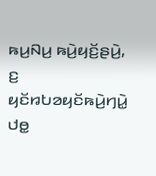ꤒꤣ꤬ꤡꤣ꤬ ꤒꤣꤧ꤬ꤟꤢꤩ꤬ꤔꤣꤧ꤬, ꤢ꤬ ꤟꤢꤩꤙꤝꤤꤟꤢꤩꤒꤣꤧ꤬ꤚꤣꤧ꤭ ꤓꤥ꤭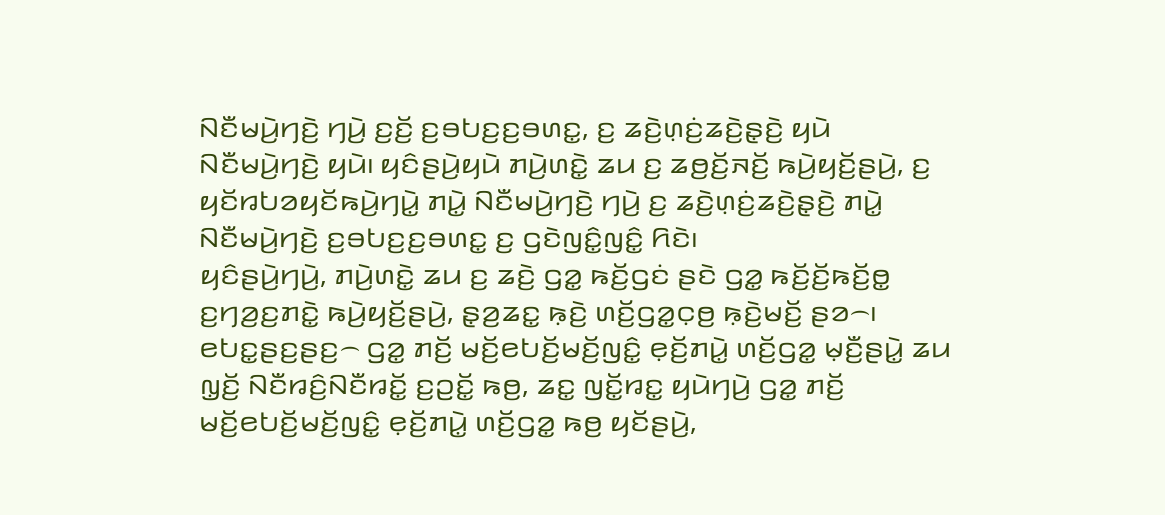ꤡꤢꤪꤗꤣꤧ꤬ꤚꤢꤧ꤬ ꤚꤣꤧ꤬ ꤢ꤬ꤢꤩ꤬ ꤢ꤬ꤋꤝꤢ꤬ꤢ꤬ꤋꤛꤢ꤭, ꤢ꤬ ꤘꤢꤧ꤬ꤛ꤫ꤢꤦ꤬ꤘꤢꤧ꤬ꤔ꤫ꤢꤧ꤬ ꤟꤣꤧ ꤡꤢꤪꤗꤣꤧ꤬ꤚꤢꤧ꤬ ꤟꤣꤧ꤯ ꤟꤢꤨꤔꤣꤧ꤬ꤟꤣꤧ ꤊꤣꤧ꤬ꤛꤢꤧ꤭ ꤘꤣ ꤢ꤬ ꤘꤥ꤬ꤢꤩ꤬ꤏꤢꤩ꤬ ꤒꤣꤧ꤬ꤟꤢꤩ꤬ꤔꤣꤧ꤬, ꤢ꤬ ꤟꤢꤩꤙꤝꤤꤟꤢꤩꤒꤣꤧ꤬ꤚꤣꤧ꤭ ꤊꤣꤧ꤭ ꤡꤢꤪꤗꤣꤧ꤬ꤚꤢꤧ꤬ ꤚꤣꤧ꤬ ꤢ꤬ ꤘꤢꤧ꤬ꤛ꤫ꤢꤦ꤬ꤘꤢꤧ꤬ꤔ꤫ꤢꤧ꤬ ꤊꤣꤧ꤭ ꤡꤢꤪꤗꤣꤧ꤬ꤚꤢꤧ꤬ ꤢ꤬ꤋꤝꤢ꤬ꤢ꤬ꤋꤛꤢ꤭ ꤢ꤬ ꤞꤢꤧꤜꤢꤨ꤭ꤜꤢꤨ꤭ ꤖꤢꤧ꤯
ꤟꤢꤨꤔꤣꤧ꤬ꤚꤣꤧ꤬, ꤊꤣꤧ꤬ꤛꤢꤧ꤭ ꤘꤣ ꤢ꤬ ꤘꤢꤧ꤬ ꤞꤤ꤭ ꤒꤢꤩ꤬ꤞꤢꤦ ꤔꤢꤧ ꤞꤤ꤭ ꤒꤢꤩ꤬ꤢꤩ꤬ꤒꤢꤩ꤬ꤥ꤭ ꤢ꤬ꤚꤤ꤬ꤢ꤬ꤊꤢꤧ꤭ ꤒꤣꤧ꤬ꤟꤢꤩ꤬ꤔꤣꤧ꤬, ꤔ꤫ꤤ꤬ꤘꤢ꤭ ꤒ꤫ꤢꤧ꤬ ꤛꤢꤩ꤬ꤞꤤ꤭ꤍ꤫ꤥ꤬ ꤒ꤫ꤢꤧ꤬ꤗꤢꤩ꤬ ꤔꤤ꤮꤯ ꤕꤝꤢ꤭ꤔꤢ꤬ꤔꤢ꤬꤮ ꤞꤤ꤭ ꤊꤢꤩ꤬ ꤗꤢꤩ꤬ꤕꤝꤢꤩ꤬ꤗꤢꤩ꤬ꤜꤢꤨ꤭ ꤕ꤫ꤢꤩ꤬ꤊꤣꤧ꤭ ꤛꤢꤩ꤬ꤞꤤ꤭ ꤗ꤫ꤢꤪ꤬ꤔꤣꤧ꤭ ꤘꤣ ꤜ꤫ꤢꤩ꤬ ꤡꤢꤪꤙꤢꤨ꤬ꤡꤢꤪꤙꤢꤩ꤭ ꤢ꤬ꤑꤢꤩ꤭ ꤒꤥ꤬, ꤘꤢ꤭ ꤜꤢꤩ꤭ꤙꤢ꤭ ꤟꤣꤧꤚꤣꤧ꤬ ꤞꤤ꤭ ꤊꤢꤩ꤬ ꤗꤢꤩ꤬ꤕꤝꤢꤩ꤬ꤗꤢꤩ꤬ꤜꤢꤨ꤭ ꤕ꤫ꤢꤩ꤬ꤊꤣꤧ꤭ ꤛꤢꤩ꤬ꤞꤤ꤭ ꤒꤥ꤬ ꤟꤢꤩꤔꤣꤧ꤬,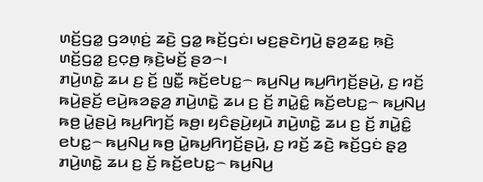ꤛꤢꤩ꤬ꤞꤤ꤭ ꤞꤤꤛ꤫ꤢꤦ꤬ ꤘꤢꤧ꤬ ꤞꤤ꤭ ꤒꤢꤩ꤬ꤞꤢꤦ꤯ ꤗꤢ꤬ꤔꤢꤧꤚꤣꤧ꤬ ꤔ꤫ꤤ꤬ꤘꤢ꤭ ꤒ꤫ꤢꤧ꤬ ꤛꤢꤩ꤬ꤞꤤ꤭ ꤢ꤬ꤍ꤫ꤥ꤬ ꤒ꤫ꤢꤧ꤬ꤗꤢꤩ꤬ ꤔꤤ꤮꤯
ꤊꤣꤧ꤬ꤛꤢꤧ꤭ ꤘꤣ ꤢ꤬ ꤢꤩ꤬ ꤜꤢꤪ꤭ ꤒꤢꤩ꤬ꤕꤝꤢ꤭꤮ ꤒꤣ꤬ꤡꤣ꤬ ꤒꤣ꤬ꤖꤚꤢꤩ꤬ꤔꤣꤧ꤬, ꤢ꤬ ꤙꤢꤩ꤬ ꤒꤣꤧ꤬ꤔꤢꤩ꤬ ꤕꤣꤧ꤬ꤒꤤꤔ꤫ꤤ꤬ ꤊꤣꤧ꤬ꤛꤢꤧ꤭ ꤘꤣ ꤢ꤬ ꤢꤩ꤬ ꤊꤣꤧ꤭ꤢꤨ꤭ ꤒꤢꤩ꤬ꤕꤝꤢ꤭꤮ ꤒꤣ꤬ꤡꤣ꤬ ꤒꤥ꤬ ꤣꤧ꤭ꤔꤣꤧ꤬ ꤒꤣ꤬ꤖꤚꤢꤩ꤬ ꤒꤥ꤬꤯ ꤟꤢꤨꤔꤣꤧ꤬ꤟꤣꤧ ꤊꤣꤧ꤬ꤛꤢꤧ꤭ ꤘꤣ ꤢ꤬ ꤢꤩ꤬ ꤊꤣꤧ꤭ꤢꤨ꤭ ꤕꤝꤢ꤭꤮ ꤒꤣ꤬ꤡꤣ꤬ ꤒꤥ꤬ ꤣꤧ꤭ꤒꤣ꤬ꤖꤚꤢꤩ꤬ꤔꤣꤧ꤬, ꤢ꤬ ꤙꤢꤩ꤬ ꤘꤢꤧ꤬ ꤒꤢꤩ꤬ꤞꤢꤦ ꤔ꤫ꤤ꤬ ꤊꤣꤧ꤬ꤛꤢꤧ꤭ ꤘꤣ ꤢ꤬ ꤢꤩ꤬ ꤒꤢꤩ꤬ꤕꤝꤢ꤭꤮ ꤒꤣ꤬ꤡꤣ꤬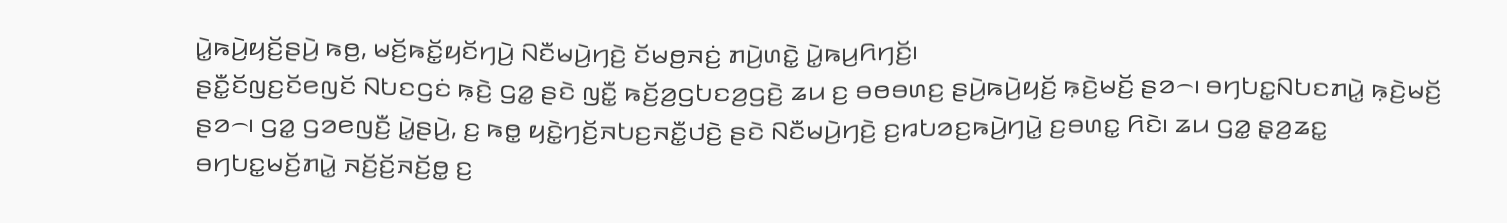ꤣꤧ꤭ꤒꤣꤧ꤬ꤟꤢꤩ꤬ꤔꤣꤧ꤬ ꤒꤥ꤬, ꤗꤢꤩ꤬ꤒꤢꤩ꤭ꤟꤢꤩꤚꤣꤧ꤬ ꤡꤢꤪꤗꤣꤧ꤬ꤚꤢꤧ꤬ ꤢꤩꤗꤥ꤬ꤏꤢꤦ꤬ ꤊꤣꤧ꤬ꤛꤢꤧ꤭ ꤣꤧ꤭ꤒꤣ꤬ꤖꤚꤢꤩ꤬꤯
ꤔꤢꤪ꤭ꤢꤩꤜꤢ꤬ꤢꤩꤕꤜꤢꤩ ꤡꤝꤢꤞꤢꤦ ꤒ꤫ꤢꤧ꤬ ꤞꤤ꤭ ꤔꤢꤧ ꤜꤢꤪ꤭ ꤒꤢꤩ꤬ꤤ꤬ꤞꤝꤢꤤ꤬ꤞꤢꤧ꤬ ꤘꤣ ꤢ꤬ ꤋꤥꤋꤛꤢ꤬ ꤔꤣꤧ꤬ꤒꤣꤧ꤬ꤟꤢꤩ꤬ ꤒ꤫ꤢꤧ꤬ꤗꤢꤩ꤬ ꤔꤤ꤮꤯ ꤋꤚꤝꤢ꤭ꤡꤝꤢꤊꤣꤧ꤭ ꤒ꤫ꤢꤧ꤬ꤗꤢꤩ꤬ ꤔꤤ꤮꤯ ꤞꤤ꤭ ꤞꤤꤕꤜꤢꤪ꤬ ꤣꤧ꤭ꤔꤣꤧ꤬, ꤢ꤬ ꤒꤥ꤭ ꤟꤢꤧ꤭ꤚꤢꤩ꤬ꤏꤝꤢ꤬ꤏꤢꤪ꤭ꤓꤢꤧ꤬ ꤔꤢꤧ ꤡꤢꤪꤗꤣꤧ꤬ꤚꤢꤧ꤬ ꤢ꤬ꤙꤝꤤꤢ꤬ꤒꤣꤧ꤬ꤚꤣꤧ꤭ ꤢ꤬ꤋꤛꤢ꤭ ꤖꤢꤧ꤯ ꤘꤣ ꤞꤤ꤭ ꤔ꤫ꤤ꤬ꤘꤢ꤭ ꤋꤚꤝꤢ꤭ꤗꤢꤩ꤬ꤊꤣꤧ꤭ ꤏꤢꤩ꤬ꤢꤩ꤬ꤏꤢꤩ꤬ꤥ꤭ ꤢ꤬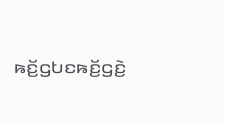ꤒꤢꤩ꤬ꤞꤝꤢꤒꤢꤩ꤬ꤞꤢꤧ꤬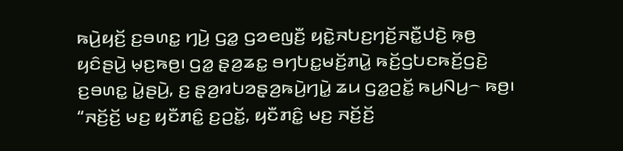ꤒꤣꤧ꤬ꤟꤢꤩ꤬ ꤢ꤬ꤋꤛꤢ꤭ ꤚꤣꤧ꤬ ꤞꤤ꤭ ꤞꤤꤕꤜꤢꤪ꤬ ꤟꤢꤧ꤭ꤏꤝꤢ꤬ꤚꤢꤩ꤬ꤏꤢꤪ꤭ꤓꤢꤧ꤬ ꤒ꤫ꤥ꤬ ꤟꤢꤨꤔꤣꤧ꤬ ꤗ꤫ꤢ꤬ꤒꤥ꤬꤯ ꤞꤤ꤭ ꤔ꤫ꤤ꤬ꤘꤢ꤭ ꤋꤚꤝꤢ꤭ꤗꤢꤩ꤬ꤊꤣꤧ꤭ ꤒꤢꤩ꤬ꤞꤝꤢꤒꤢꤩ꤬ꤞꤢꤧ꤬ ꤢ꤬ꤋꤛꤢ꤭ ꤣꤧ꤭ꤔꤣꤧ꤬, ꤢ꤬ ꤔ꤫ꤤ꤬ꤙꤝꤤꤔ꤫ꤤ꤬ꤒꤣꤧ꤬ꤚꤣꤧ꤭ ꤘꤣ ꤞꤤ꤭ꤑꤢꤩ꤭ ꤒꤣ꤬ꤡꤣ꤬꤮ ꤒꤥ꤬꤯
“ꤏꤢꤩ꤬ꤢꤩ꤬ ꤗꤢ꤬ ꤟꤢꤪꤊꤢꤨ꤭ ꤢ꤬ꤑꤢꤩ꤭, ꤟꤢꤪꤊꤢꤨ꤭ ꤗꤢ꤬ ꤏꤢꤩ꤬ꤢꤩ꤬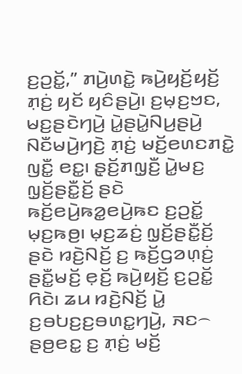ꤢ꤬ꤑꤢꤩ꤭,” ꤊꤣꤧ꤬ꤛꤢꤧ꤭ ꤒꤣꤧ꤬ꤟꤢꤩ꤬ꤟꤢꤩ꤬ ꤊ꤫ꤢꤦ꤬ ꤟꤢꤩ ꤟꤢꤨꤔꤣꤧ꤬꤯ ꤢ꤬ꤗ꤫ꤢ꤬ꤠꤢ, ꤗꤢ꤬ꤔꤢꤧꤚꤣꤧ꤬ ꤣꤧ꤭ꤔꤣꤧ꤭ꤡꤣ꤬ꤔꤣꤧ꤬ ꤡꤢꤪꤗꤣꤧ꤬ꤚꤢꤧ꤬ ꤊ꤫ꤢꤦ꤬ ꤗꤢꤩ꤬ꤕꤛꤢꤊꤢꤧ꤭ ꤜꤢꤪ꤭ ꤕꤢ꤭꤯ ꤔ꤫ꤢꤩ꤬ꤊꤜ꤫ꤢꤪ꤬ ꤣꤧ꤭ꤗꤢ꤬ ꤜ꤫ꤢꤩ꤬ꤔꤢꤪ꤭ꤢꤩ꤬ ꤔꤢꤧ ꤒꤢꤩ꤬ꤕꤣꤧ꤬ꤒꤤ꤭ꤕꤣꤧ꤬ꤒꤢ ꤢ꤬ꤑꤢꤩ꤭ ꤗ꤫ꤢ꤬ꤒꤥ꤬꤯ ꤗ꤫ꤢ꤬ꤘꤢꤦ꤬ ꤜ꤫ꤢꤩ꤬ꤔꤢꤪ꤭ꤢꤩ꤬ ꤔꤢꤧ ꤙꤢꤧ꤬ꤡꤢꤩ꤬ ꤢ꤬ ꤒꤢꤩ꤬ꤞꤤꤛ꤫ꤢꤦ꤬ ꤔꤢꤪ꤭ꤗꤢꤩ꤬ ꤕ꤫ꤢꤩ꤬ ꤒꤣꤧ꤬ꤟꤢꤩ꤬ ꤢ꤬ꤑꤢꤩ꤭ ꤖꤢꤧ꤯ ꤘꤣ ꤙꤢꤧ꤬ꤡꤢꤩ꤬ ꤣꤧ꤭ ꤢ꤬ꤋꤝꤢ꤬ꤢ꤬ꤋꤛꤢ꤭ꤚꤣꤧ꤬, ꤏꤢ꤮ ꤔꤥ꤬ꤕꤢ꤭ ꤢ꤬ ꤊ꤫ꤢꤦ꤬ ꤗꤢꤩ꤬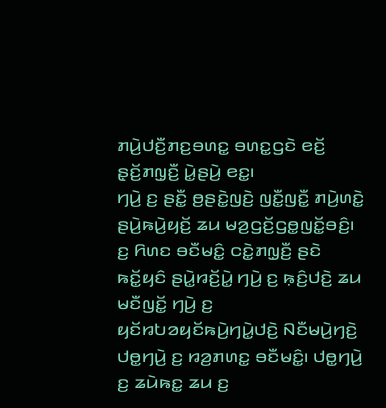ꤊꤣꤧ꤬ꤓꤢꤪ꤬ꤊꤢ꤬ꤋꤛꤢ꤭ ꤋꤛꤢ꤭ꤞꤢꤧ ꤕꤢꤩ꤬ ꤔ꤫ꤢꤩ꤬ꤊꤜ꤫ꤢꤪ꤬ ꤣꤧ꤭ꤔꤣꤧ꤬ ꤕꤢ꤭꤯
ꤚꤣꤧ꤬ ꤢ꤬ ꤔꤢꤪ꤭ ꤥ꤬ꤔꤢꤧ꤭ꤜꤢꤧ꤬ ꤜꤢꤪ꤭ꤜꤢꤪ꤭ ꤊꤣꤧ꤬ꤛꤢꤧ꤭ ꤔꤣꤧ꤬ꤒꤣꤧ꤬ꤟꤢꤩ꤬ ꤘꤣ ꤗꤤ꤬ꤞꤢꤩ꤬ꤞꤥ꤭ꤜꤢꤩ꤭ꤋꤢꤨ꤬꤯ ꤢ꤬ ꤖꤛꤢ ꤋꤢꤪꤗꤢꤨ꤭ ꤍꤢꤧ꤭ꤊꤜ꤫ꤢꤪ꤬ ꤔꤢꤧ ꤒꤢꤩ꤭ꤟꤢꤨ ꤔꤣꤧ꤭ꤙꤢꤩ꤬ꤣꤧ꤭ ꤚꤣꤧ꤬ ꤢ꤬ ꤒ꤫ꤢꤨ꤬ꤓꤢꤧ꤬ ꤘꤣ ꤗꤢꤪꤜꤢꤩ꤭ ꤚꤣꤧ꤬ ꤢ꤬ ꤟꤢꤩꤙꤝꤤꤟꤢꤩꤒꤣꤧ꤬ꤚꤣꤧ꤭ꤓꤢꤧ꤬ ꤡꤢꤪꤗꤣꤧ꤬ꤚꤢꤧ꤬ ꤓꤥ꤭ꤚꤣꤧ꤬ ꤢ꤬ ꤙꤤ꤬ꤊꤛꤢ꤭ ꤋꤢꤪꤗꤢꤨ꤭꤯ ꤓꤥ꤭ꤚꤣꤧ꤬ ꤢ꤬ ꤘꤣꤧꤒꤢ꤭ ꤘꤣ ꤢ꤬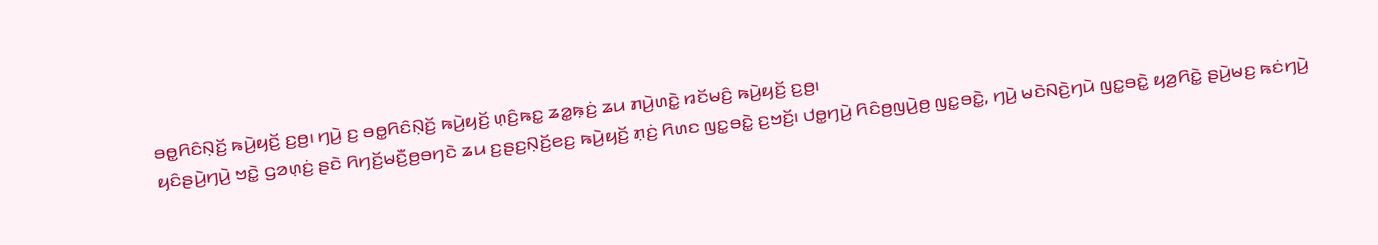ꤋꤥ꤭ꤖꤢꤨꤡ꤫ꤢꤩ꤬ ꤒꤣꤧ꤬ꤟꤢꤩ꤬ ꤢ꤬ꤥ꤬꤯ ꤚꤣꤧ꤬ ꤢ꤬ ꤋꤥ꤭ꤖꤢꤨꤡ꤫ꤢꤩ꤬ ꤒꤣꤧ꤬ꤟꤢꤩ꤬ ꤛ꤫ꤢꤨ꤬ꤒꤢ꤭ ꤘꤤ꤭ꤒ꤫ꤢꤦ꤬ ꤘꤣ ꤊꤣꤧ꤬ꤛꤢꤧ꤭ ꤙꤢꤩꤗꤢꤨ꤬ ꤒꤣꤧ꤬ꤟꤢꤩ꤬ ꤢ꤬ꤥ꤬꤯
ꤟꤢꤨꤔꤣꤧ꤬ꤚꤣꤧ꤬ ꤠꤢꤧ꤭ ꤞꤤꤛ꤫ꤢꤦ꤬ ꤔꤢꤧ ꤖꤚꤢꤩ꤬ꤗꤢꤪ꤬ꤥ꤬ꤋꤚꤢꤧ ꤘꤣ ꤢ꤬ꤔꤢ꤬ꤡ꤫ꤢꤩ꤬ꤕꤢ꤬ ꤒꤣꤧ꤬ꤟꤢꤩ꤬ ꤊ꤫ꤢꤦ꤬ ꤖꤛꤢ ꤜꤢ꤭ꤋꤢꤧ꤭ ꤢ꤬ꤠꤢꤩ꤬꤯ ꤓꤥ꤭ꤚꤣꤧ꤬ ꤖꤢꤨꤥ꤬ꤜꤣꤧ꤬ꤥ꤬ ꤜꤢ꤭ꤋꤢꤧ꤭, ꤚꤣꤧ꤬ ꤗꤢꤧꤡꤢꤧ꤬ꤚꤣꤧ ꤜꤢ꤭ꤋꤢꤧ꤭ ꤟꤤ꤬ꤖꤢꤧ꤭ ꤔꤣꤧ꤬ꤗꤢ꤬ ꤒꤢꤦꤚꤣꤧ꤬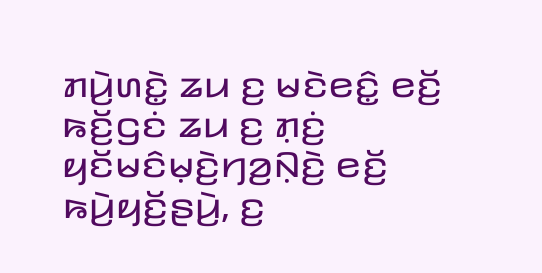ꤊꤣꤧ꤬ꤛꤢꤧ꤭ ꤘꤣ ꤢ꤬ ꤗꤢꤧꤕꤢꤨ꤭ ꤕꤢꤩ꤬ ꤒꤢꤩ꤬ꤞꤢꤦ ꤘꤣ ꤢ꤬ ꤊ꤫ꤢꤦ꤬ ꤟꤢꤩꤗꤢꤨꤗ꤫ꤢꤧ꤬ꤚꤤ꤬ꤡ꤫ꤢꤧ꤬ ꤕꤢꤩ꤬ ꤒꤣꤧ꤬ꤟꤢꤩ꤬ꤔꤣꤧ꤬, ꤢ꤬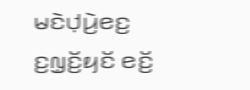ꤗꤢꤧꤓ꤫ꤣꤧ꤬ꤕꤢ꤬ ꤢ꤬ꤜ꤫ꤢꤩ꤬ꤟꤢꤩ ꤕꤢꤩ꤬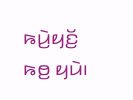ꤒꤣꤧ꤬ꤟꤢꤩ꤬ ꤒꤥ꤬ ꤟꤣꤧ꤯